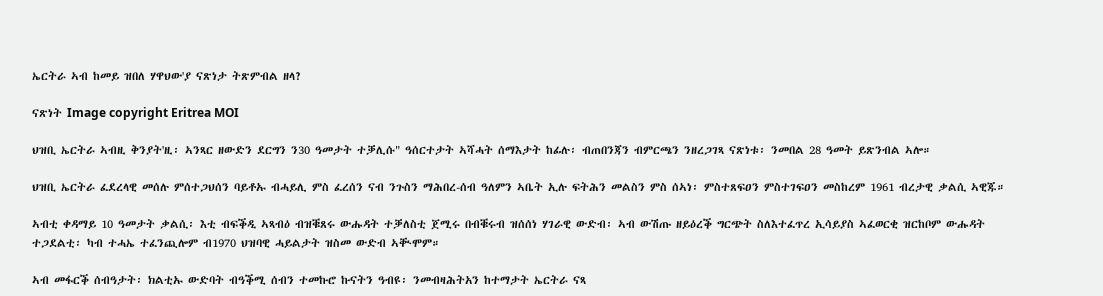ኤርትራ ኣብ ከመይ ዝበለ ሃዋህው'ያ ናጽነታ ትጽምብል ዘላ?

ናጽነት Image copyright Eritrea MOI

ህዝቢ ኤርትራ ኣብዚ ቅንያት'ዚ፡ ኣንጻር ዘውድን ደርግን ን30 ዓመታት ተቓሊሱ" ዓሰርተታት ኣሻሓት ሰማእታት ከፊሉ፡ ብጠበንጃን ብምርጫን ንዘረጋገጻ ናጽነቱ፡ ንመበል 28 ዓመት ይጽንብል ኣሎ።

ህዝቢ ኤርትራ ፈደረላዊ መሰሉ ምሰተጋህሰን ባይቶኡ ብሓይሊ ምስ ፈረሰን ናብ ንጉስን ማሕበረ-ሰብ ዓለምን ኣቤት ኢሉ ፍትሕን መልስን ምስ ሰኣነ፡ ምስተጸፍዐን ምስተገፍዐን መስከረም 1961 ብረታዊ ቃልሲ ኣዊጁ።

ኣብቲ ቀዳማይ 10 ዓመታት ቃልሲ፡ እቲ ብፍቕዲ ኣጻብዕ ብዝቑጸሩ ውሑዳት ተቓለስቲ ጀሚሩ በብቑሩብ ዝሰሰነ ሃገራዊ ውድብ፡ ኣብ ውሽጡ ዘይዕረቕ ግርጭት ስለእተፈጥረ ኢሳይያስ ኣፈወርቂ ዝርከቦም ውሑዳት ተጋደልቲ፡ ካብ ተሓኤ ተፈንጪሎም ብ1970 ህዝባዊ ሓይልታት ዝስመ ውድብ ኣቚሞም።

ኣብ መፋርቕ ሰብዓታት፡ ክልቲኡ ውድባት ብዓቕሚ ሰብን ተመኩሮ ኩናትን ዓብዩ፡ ንመብዛሕትአን ከተማታት ኤርትራ ናጻ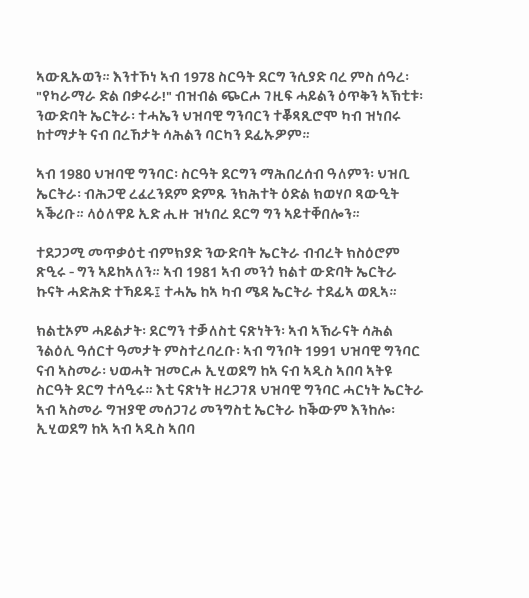ኣውጺኡወን። እንተኾነ ኣብ 1978 ስርዓት ደርግ ንሲያድ ባረ ምስ ሰዓረ፡ "የካራማራ ድል በቃሩራ!" ብዝብል ጭርሖ ገዚፍ ሓይልን ዕጥቅን ኣኽቲቱ፡ ንውድባት ኤርትራ፡ ተሓኤን ህዝባዊ ግንባርን ተቖጻጺሮሞ ካብ ዝነበሩ ከተማታት ናብ በረኸታት ሳሕልን ባርካን ደፊኡዎም።

ኣብ 1980 ህዝባዊ ግንባር፡ ስርዓት ደርግን ማሕበረሰብ ዓለምን፡ ህዝቢ ኤርትራ፡ ብሕጋዊ ረፈረንደም ድምጹ ንክሕተት ዕድል ክወሃቦ ጻውዒት ኣቕሪቡ። ላዕለዋይ ኢድ ሒዙ ዝነበረ ደርግ ግን ኣይተቐበሎን።

ተደጋጋሚ መጥቃዕቲ ብምክያድ ንውድባት ኤርትራ ብብረት ክስዕሮም ጽዒሩ - ግን ኣይከኣለን። ኣብ 1981 ኣብ መንጎ ክልተ ውድባት ኤርትራ ኩናት ሓድሕድ ተኻይዱ፤ ተሓኤ ከኣ ካብ ሜዳ ኤርትራ ተደፊኣ ወጺኣ።

ክልቲኦም ሓይልታት፡ ደርግን ተቓለስቲ ናጽነትን፡ ኣብ ኣኽራናት ሳሕል ንልዕሊ ዓሰርተ ዓመታት ምስተረባረቡ፡ ኣብ ግንቦት 1991 ህዝባዊ ግንባር ናብ ኣስመራ፡ ህወሓት ዝመርሖ ኢሂወደግ ከኣ ናብ ኣዲስ ኣበባ ኣትዩ ስርዓት ደርግ ተሳዒሩ። እቲ ናጽነት ዘረጋገጸ ህዝባዊ ግንባር ሓርነት ኤርትራ ኣብ ኣስመራ ግዝያዊ መሰጋገሪ መንግስቲ ኤርትራ ከቕውም እንከሎ፡ ኢሂወደግ ከኣ ኣብ ኣዲስ ኣበባ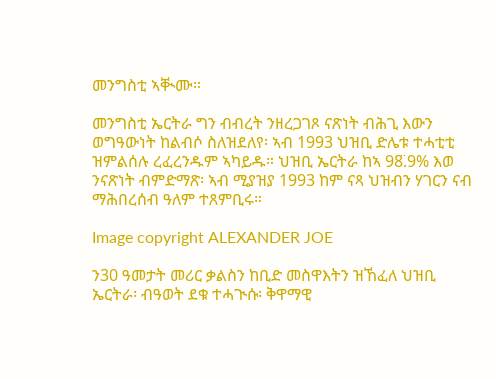መንግስቲ ኣቚሙ።

መንግስቲ ኤርትራ ግን ብብረት ንዘረጋገጾ ናጽነት ብሕጊ እውን ወግዓውነት ከልብሶ ስለዝደለየ፡ ኣብ 1993 ህዝቢ ድሌቱ ተሓቲቲ ዝምልሰሉ ረፈረንዱም ኣካይዱ። ህዝቢ ኤርትራ ከኣ 98̈.9% እወ ንናጽነት ብምድማጽ፡ ኣብ ሚያዝያ 1993 ከም ናጻ ህዝብን ሃገርን ናብ ማሕበረሰብ ዓለም ተጸምቢሩ።

Image copyright ALEXANDER JOE

ን30 ዓመታት መሪር ቃልስን ከቢድ መስዋእትን ዝኸፈለ ህዝቢ ኤርትራ፡ ብዓወት ደቁ ተሓጒሱ፡ ቅዋማዊ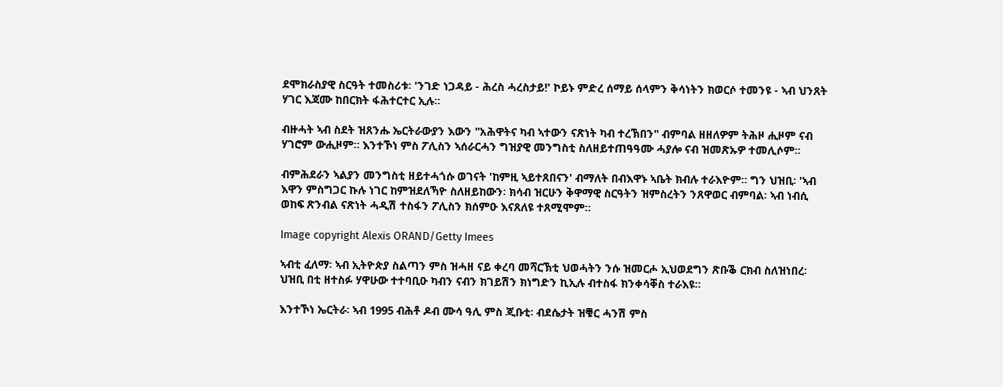ደሞክራስያዊ ስርዓት ተመስሪቱ፡ 'ንገድ ነጋዳይ - ሕረስ ሓረስታይ!' ኮይኑ ምድረ ሰማይ ሰላምን ቅሳነትን ክወርሶ ተመንዩ - ኣብ ህንጸት ሃገር እጃሙ ከበርክት ፋሕተርተር ኢሉ።

ብዙሓት ኣብ ስደት ዝጸንሑ ኤርትራውያን እውን "አሕዋትና ካብ ኣተውን ናጽነት ካብ ተረኽበን" ብምባል ዘዘለዎም ትሕዞ ሒዞም ናብ ሃገሮም ውሒዞም። እንተኾነ ምስ ፖሊስን ኣሰራርሓን ግዝያዊ መንግስቲ ስለዘይተጠዓዓሙ ሓያሎ ናብ ዝመጽኡዎ ተመሊሶም።

ብምሕደራን ኣልያን መንግስቲ ዘይተሓጎሱ ወገናት 'ከምዚ ኣይተጸበናን' ብማለት በብእዋኑ ኣቤት ክብሉ ተራእዮም። ግን ህዝቢ፡ 'ኣብ እዋን ምስግጋር ኩሉ ነገር ከምዝደለኻዮ ስለዘይከውን፡ ክሳብ ዝርሁን ቅዋማዊ ስርዓትን ዝምስረትን ንጸዋወር ብምባል፡ ኣብ ነብሲ ወከፍ ጽንብል ናጽነት ሓዲሽ ተስፋን ፖሊስን ክሰምዑ እናጸለዩ ተጸሚሞም።

Image copyright Alexis ORAND/Getty Imees

ኣብቲ ፈለማ፡ ኣብ ኢትዮጵያ ስልጣን ምስ ዝሓዘ ናይ ቀረባ መሻርኽቲ ህወሓትን ንሱ ዝመርሖ ኢህወደግን ጽቡቕ ርክብ ስለዝነበረ፡ ህዝቢ በቲ ዘተስፉ ሃዋሁው ተተባቢዑ ካብን ናብን ክገይሽን ክነግድን ኪኢሉ ብተስፋ ክንቀሳቐስ ተራእዩ።

እንተኾነ ኤርትራ፡ ኣብ 1995 ብሕቶ ዶብ ሙሳ ዓሊ ምስ ጂቡቲ፡ ብደሴታት ዝቑር ሓንሽ ምስ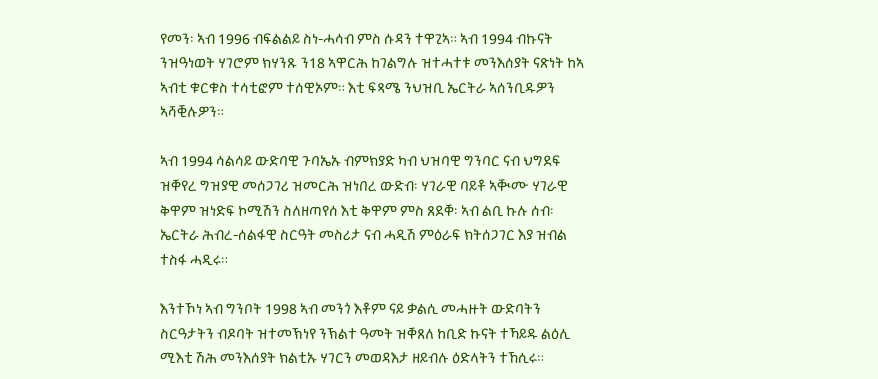የመን፡ ኣብ 1996 ብፍልልይ ስነ-ሓሳብ ምስ ሱዳን ተዋጊኣ። ኣብ 1994 ብኩናት ንዝዓነወት ሃገሮም ክሃንጹ ን18 ኣዋርሕ ከገልግሉ ዝተሓተቱ መንእሰያት ናጽነት ከኣ ኣብቲ ቁርቁስ ተሳቲፎም ተሰዊኦም። እቲ ፍጻሜ ንህዝቢ ኤርትራ ኣሰንቢዱዎን ኣሻቒሉዎን።

ኣብ 1994 ሳልሳይ ውድባዊ ጉባኤኡ ብምክያድ ካብ ህዝባዊ ግንባር ናብ ህግደፍ ዝቐየረ ግዝያዊ መሰጋገሪ ዝመርሕ ዝነበረ ውድብ፡ ሃገራዊ ባይቶ ኣቚሙ ሃገራዊ ቅዋም ዝነድፍ ኮሚሽን ስለዘጣየሰ እቲ ቅዋም ምስ ጸደቐ፡ ኣብ ልቢ ኩሉ ሰብ፡ ኤርትራ ሕብረ-ሰልፋዊ ስርዓት መስሪታ ናብ ሓዲሽ ምዕራፍ ክትሰጋገር እያ ዝብል ተስፋ ሓዲሩ።

እንተኾነ ኣብ ግንቦት 1998 ኣብ መንጎ እቶም ናይ ቃልሲ መሓዙት ውድባትን ስርዓታትን ብዶባት ዝተመኽነየ ንኽልተ ዓመት ዝቐጸለ ከቢድ ኩናት ተኻይዱ ልዕሊ ሚእቲ ሽሕ መንእሰያት ክልቲኡ ሃገርን መወዳእታ ዘይብሉ ዕድላትን ተኸሲሩ።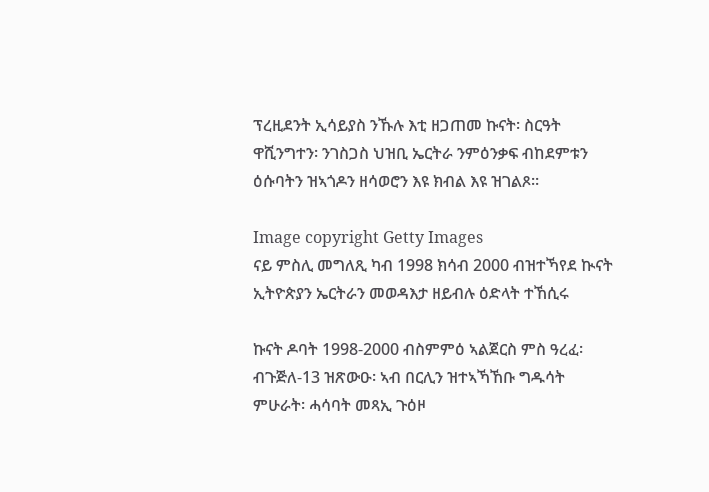ፕረዚደንት ኢሳይያስ ንኹሉ እቲ ዘጋጠመ ኩናት፡ ስርዓት ዋሺንግተን፡ ንገስጋስ ህዝቢ ኤርትራ ንምዕንቃፍ ብከደምቱን ዕሱባትን ዝኣጎዶን ዘሳወሮን እዩ ክብል እዩ ዝገልጾ።

Image copyright Getty Images
ናይ ምስሊ መግለጺ ካብ 1998 ክሳብ 2000 ብዝተኻየደ ኲናት ኢትዮጵያን ኤርትራን መወዳእታ ዘይብሉ ዕድላት ተኸሲሩ

ኩናት ዶባት 1998-2000 ብስምምዕ ኣልጀርስ ምስ ዓረፈ፡ ብጉጅለ-13 ዝጽውዑ፡ ኣብ በርሊን ዝተኣኻኸቡ ግዱሳት ምሁራት፡ ሓሳባት መጻኢ ጉዕዞ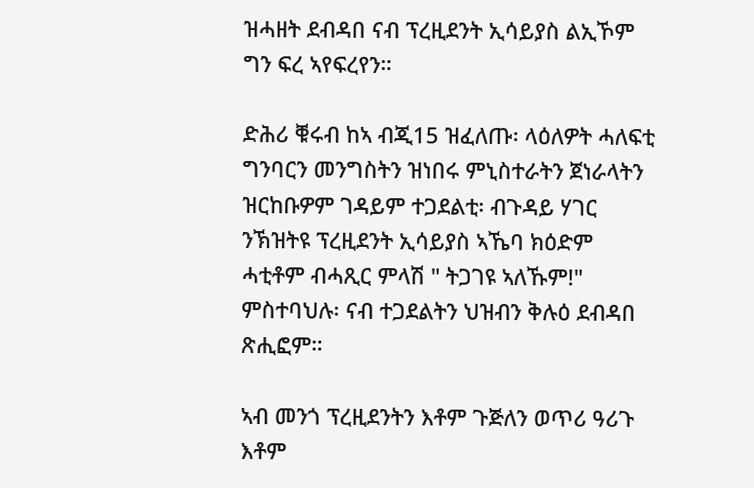ዝሓዘት ደብዳበ ናብ ፕረዚደንት ኢሳይያስ ልኢኾም ግን ፍረ ኣየፍረየን።

ድሕሪ ቑሩብ ከኣ ብጂ15 ዝፈለጡ፡ ላዕለዎት ሓለፍቲ ግንባርን መንግስትን ዝነበሩ ምኒስተራትን ጀነራላትን ዝርከቡዎም ገዳይም ተጋደልቲ፡ ብጉዳይ ሃገር ንኽዝትዩ ፕረዚደንት ኢሳይያስ ኣኼባ ክዕድም ሓቲቶም ብሓጺር ምላሽ " ትጋገዩ ኣለኹም!" ምስተባህሉ፡ ናብ ተጋደልትን ህዝብን ቅሉዕ ደብዳበ ጽሒፎም።

ኣብ መንጎ ፕረዚደንትን እቶም ጉጅለን ወጥሪ ዓሪጉ እቶም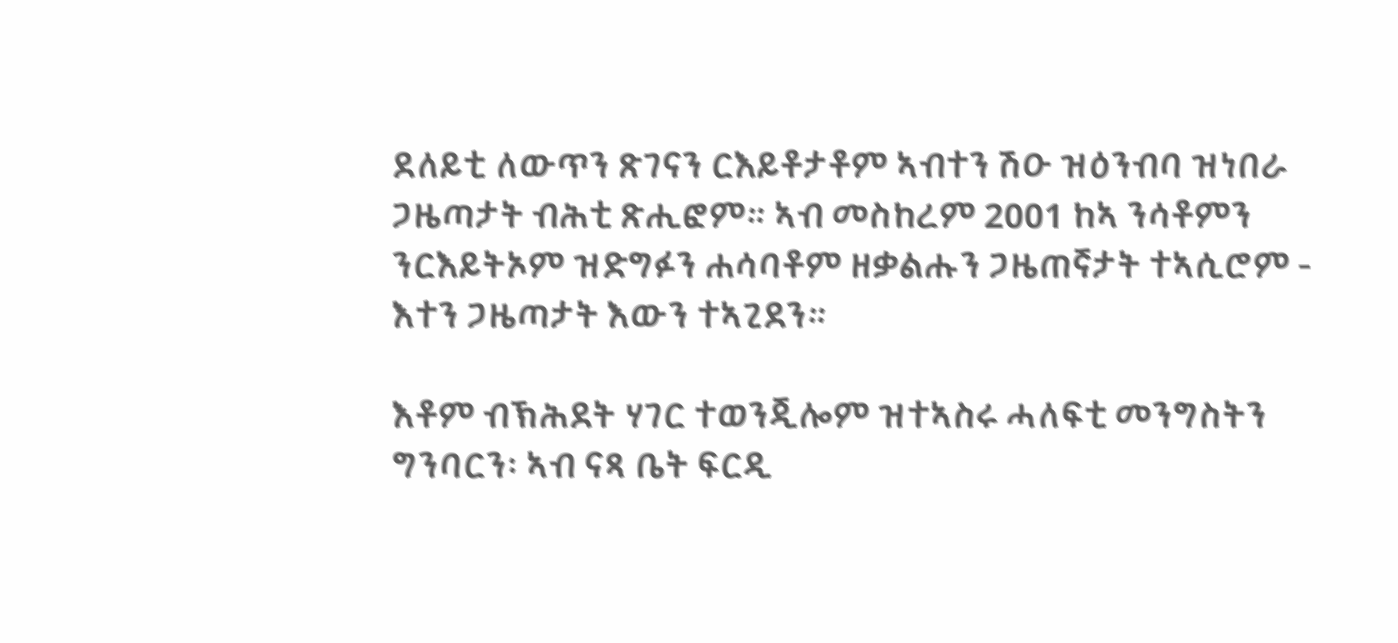ደለይቲ ለውጥን ጽገናን ርእይቶታቶም ኣብተን ሽዑ ዝዕንብባ ዝነበራ ጋዜጣታት ብሕቲ ጽሒፎም። ኣብ መስከረም 2001 ከኣ ንሳቶምን ንርእይትኦም ዝድግፉን ሐሳባቶም ዘቃልሑን ጋዜጠኛታት ተኣሲሮም - እተን ጋዜጣታት እውን ተኣጊደን።

እቶም ብኽሕደት ሃገር ተወንጂሎም ዝተኣስሩ ሓለፍቲ መንግስትን ግንባርን፡ ኣብ ናጻ ቤት ፍርዲ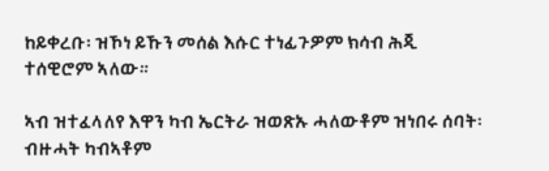ከይቀረቡ፡ ዝኾነ ይኹን መሰል እሱር ተነፊጉዎም ክሳብ ሕጂ ተሰዊሮም ኣለው።

ኣብ ዝተፈላለየ እዋን ካብ ኤርትራ ዝወጽኡ ሓለውቶም ዝነበሩ ሰባት፡ ብዙሓት ካብኣቶም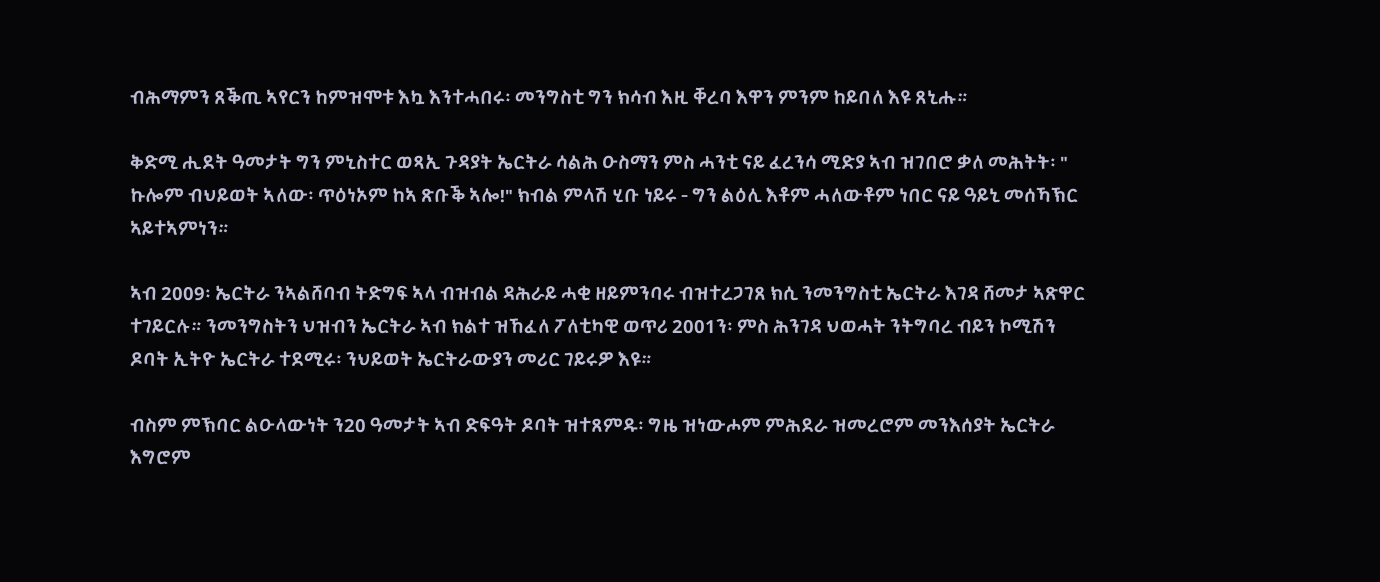ብሕማምን ጸቕጢ ኣየርን ከምዝሞቱ እኳ እንተሓበሩ፡ መንግስቲ ግን ክሳብ እዚ ቐረባ እዋን ምንም ከይበለ እዩ ጸኒሑ።

ቅድሚ ሒደት ዓመታት ግን ምኒስተር ወጻኢ ጉዳያት ኤርትራ ሳልሕ ዑስማን ምስ ሓንቲ ናይ ፈረንሳ ሚድያ ኣብ ዝገበሮ ቃለ መሕትት፡ " ኩሎም ብህይወት ኣለው፡ ጥዕነኦም ከኣ ጽቡቕ ኣሎ!" ክብል ምላሽ ሂቡ ነይሩ - ግን ልዕሊ እቶም ሓለውቶም ነበር ናይ ዓይኒ መሰኻኽር ኣይተኣምነን።

ኣብ 2009፡ ኤርትራ ንኣልሸባብ ትድግፍ ኣላ ብዝብል ዳሕራይ ሓቂ ዘይምንባሩ ብዝተረጋገጸ ክሲ ንመንግስቲ ኤርትራ እገዳ ሸመታ ኣጽዋር ተገይርሉ። ንመንግስትን ህዝብን ኤርትራ ኣብ ክልተ ዝኸፈለ ፖለቲካዊ ወጥሪ 2001ን፡ ምስ ሕንገዳ ህወሓት ንትግባረ ብይን ኮሚሽን ዶባት ኢትዮ ኤርትራ ተደሚሩ፡ ንህይወት ኤርትራውያን መሪር ገይሩዎ እዩ።

ብስም ምኽባር ልዑላውነት ን20 ዓመታት ኣብ ድፍዓት ዶባት ዝተጸምዱ፡ ግዜ ዝነውሖም ምሕደራ ዝመረሮም መንእሰያት ኤርትራ እግሮም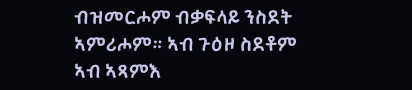ብዝመርሖም ብቃፍላይ ንስደት ኣምሪሖም። ኣብ ጉዕዞ ስደቶም ኣብ ኣጻምእ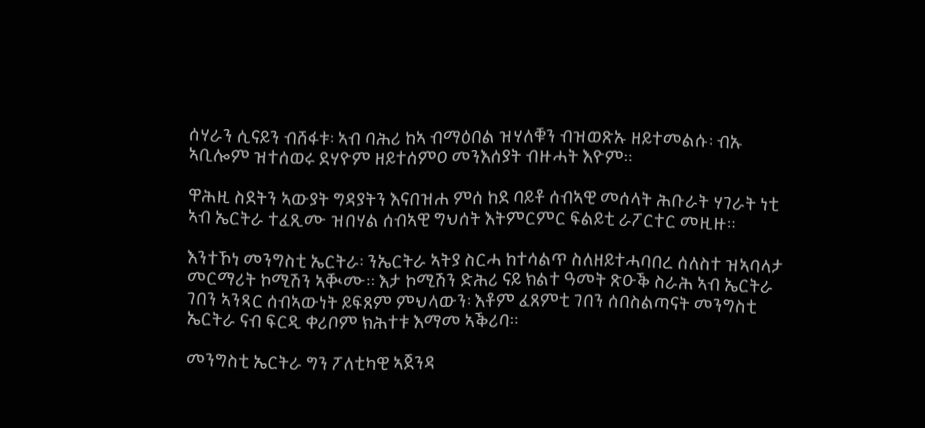ሰሃራን ሲናይን ብሸፋቱ፡ ኣብ ባሕሪ ከኣ ብማዕበል ዝሃለቑን ብዝወጽኡ ዘይተመልሱ፡ ብኡ ኣቢሎም ዝተሰወሩ ደሃዮም ዘይተሰምዐ መንእሰያት ብዙሓት እዮም።

ዋሕዚ ስደትን ኣውያት ግዳያትን እናበዝሐ ምሰ ከደ ባይቶ ሰብኣዊ መሰላት ሕቡራት ሃገራት ነቲ ኣብ ኤርትራ ተፈጺሙ ዝበሃል ሰብኣዊ ግህሰት እትምርምር ፍልይቲ ራፖርተር መዚዙ።

እንተኾነ መንግስቲ ኤርትራ፡ ንኤርትራ ኣትያ ስርሓ ከተሳልጥ ስለዘይተሓባበረ ሰለስተ ዝኣባላታ መርማሪት ኮሚሽን ኣቚሙ። እታ ኮሚሽን ድሕሪ ናይ ክልተ ዓመት ጽዑቕ ስራሕ ኣብ ኤርትራ ገበን ኣንጻር ሰብኣውነት ይፍጸም ምህላውን፡ እቶም ፈጸምቲ ገበን ሰበስልጣናት መንግስቲ ኤርትራ ናብ ፍርዲ ቀሪቦም ክሕተቱ እማመ ኣቕሪባ።

መንግስቲ ኤርትራ ግን ፖለቲካዊ ኣጀንዳ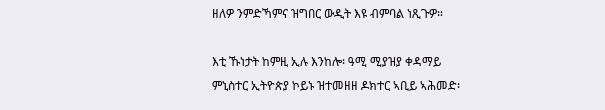ዘለዎ ንምድኻምና ዝግበር ውዲት እዩ ብምባል ነጺጉዎ።

እቲ ኹነታት ከምዚ ኢሉ እንከሎ፡ ዓሚ ሚያዝያ ቀዳማይ ምኒስተር ኢትዮጵያ ኮይኑ ዝተመዘዘ ዶክተር ኣቢይ ኣሕመድ፡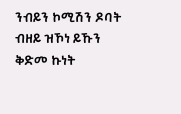ንብይን ኮሚሽን ዶባት ብዘይ ዝኾነ ይኹን ቅድመ ኩነት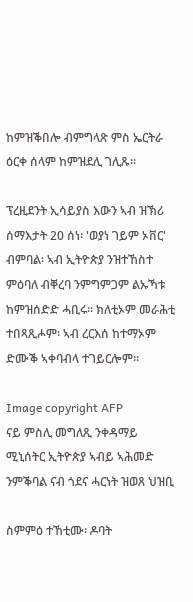ከምዝቕበሎ ብምግላጽ ምስ ኤርትራ ዕርቀ ሰላም ከምዝደሊ ገሊጹ።

ፕረዚደንት ኢሳይያስ እውን ኣብ ዝኽሪ ሰማእታት 20 ሰነ፡ 'ወያነ ገይም ኦቨር' ብምባል፡ ኣብ ኢትዮጵያ ንዝተኸስተ ምዕባለ ብቐረባ ንምግምጋም ልኡኻቱ ከምዝሰድድ ሓቢሩ። ክለቲኦም መራሕቲ ተበጻጺሖም፡ ኣብ ረርእሰ ከተማኦም ድሙቕ ኣቀባብላ ተገይርሎም።

Image copyright AFP
ናይ ምስሊ መግለጺ ንቀዳማይ ሚኒሰትር ኢትዮጵያ ኣብይ ኣሕመድ ንምቕባል ናብ ጎደና ሓርነት ዝወጸ ህዝቢ

ስምምዕ ተኸቲሙ፡ ዶባት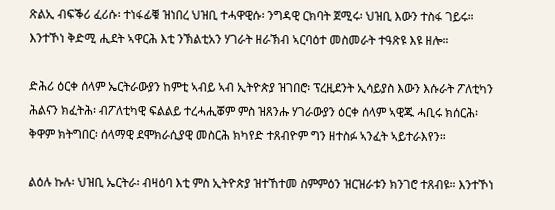ጽልኢ ብፍቕሪ ፈሪሱ፡ ተነፋፊቑ ዝነበረ ህዝቢ ተሓዋዊሱ፡ ንግዳዊ ርክባት ጀሚሩ፡ ህዝቢ እውን ተስፋ ገይሩ። እንተኾነ ቅድሚ ሒደት ኣዋርሕ እቲ ንኽልቲአን ሃገራት ዘራኽብ ኣርባዕተ መስመራት ተዓጽዩ እዩ ዘሎ።

ድሕሪ ዕርቀ ሰላም ኤርትራውያን ከምቲ ኣብይ ኣብ ኢትዮጵያ ዝገበሮ፡ ፕረዚደንት ኢሳይያስ እውን እሱራት ፖለቲካን ሕልናን ክፈትሕ፡ ብፖለቲካዊ ፍልልይ ተረሓሒቖም ምስ ዝጸንሑ ሃገራውያን ዕርቀ ሰላም ኣዊጁ ሓቢሩ ክሰርሕ፡ ቅዋም ክትግበር፡ ሰላማዊ ደሞክራሲያዊ መስርሕ ክካየድ ተጸብዮም ግን ዘተስፉ ኣንፈት ኣይተራእየን።

ልዕሉ ኩሉ፡ ህዝቢ ኤርትራ፡ ብዛዕባ እቲ ምስ ኢትዮጵያ ዝተኸተመ ስምምዕን ዝርዝራቱን ክንገሮ ተጸብዩ። እንተኾነ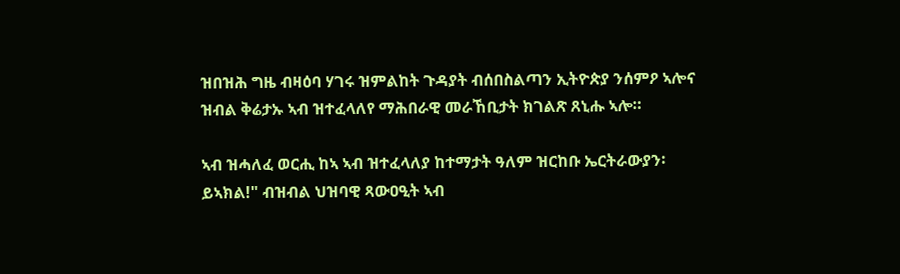ዝበዝሕ ግዜ ብዛዕባ ሃገሩ ዝምልከት ጉዳያት ብሰበስልጣን ኢትዮጵያ ንሰምዖ ኣሎና ዝብል ቅሬታኡ ኣብ ዝተፈላለየ ማሕበራዊ መራኸቢታት ክገልጽ ጸኒሑ ኣሎ።

ኣብ ዝሓለፈ ወርሒ ከኣ ኣብ ዝተፈላለያ ከተማታት ዓለም ዝርከቡ ኤርትራውያን፡ ይኣክል!" ብዝብል ህዝባዊ ጻውዐዒት ኣብ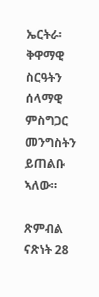ኤርትራ፡ ቅዋማዊ ስርዓትን ሰላማዊ ምስግጋር መንግስትን ይጠልቡ ኣለው።

ጽምብል ናጽነት 28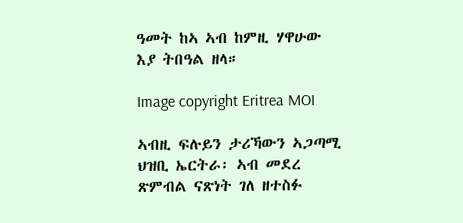ዓመት ከኣ ኣብ ከምዚ ሃዋሁው እያ ትበዓል ዘላ።

Image copyright Eritrea MOI

ኣብዚ ፍሉይን ታሪኻውን ኣጋጣሚ ህዝቢ ኤርትራ፡ ኣብ መደረ ጽምብል ናጽነት ገለ ዘተስፉ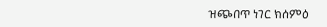ዝጭበጥ ነገር ክሰምዕ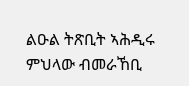ልዑል ትጽቢት ኣሕዲሩ ምህላው ብመራኸቢ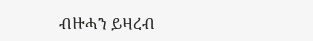ብዙሓን ይዛረብ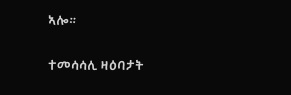ኣሎ።

ተመሳሳሊ ዛዕባታት